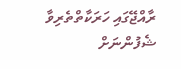ރާއްޖޭގައި ހަރަކާތްތެރިވާ ޝެފުންނަށް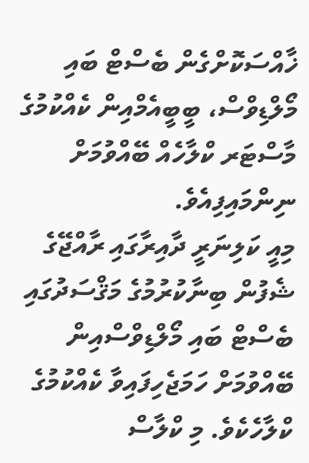ޚާއްސަކޮށްގެން ބެސްޓް ބައި މޯލްޑިވްސް، ބީބީއެމްއިން ކެއްކުމުގެ މާސްޓަރ ކްލާހެއް ބޭއްވުމަށް ނިންމައިފިއެވެ.
މިއީ ކަލިނަރީ ދާއިރާގައި ރާއްޖޭގެ ޝެފުން ބިނާކުރުމުގެ މަޤްސަދުގައި ބެސްޓް ބައި މޯލްޑިވްސްއިން ބޭއްވުމަށް ހަމަޖެހިފައިވާ ކެއްކުމުގެ ކްލާހެކެވެ. މި ކްލާސް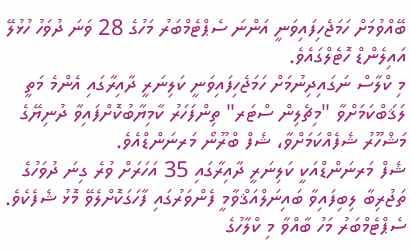ބޭއްވުމަށް ހަމަޖެހިފައިވަނީ އަންނަ ސެޕްޓެމްބަރު މަހުގެ 28 ވަނަ ދުވަހު ހުޅުލޭ އައިލެންޑް ހޮޓެލްގައެވެ.
މި ކްލާސް ނަގައިދިނުމަށް ހަމަޖެހިފައިވަނީ ކަލިނަރީ ދާއިރާގައި އެންމެ މަތީ ލަޤަބްކަމަށްވާ "މިޗެލިން ސްޓަރ" ތިންފަހަރު ކާމިޔާބުކޮށްފައިވާ ދުނިޔޭގެ މަޝްހޫރު ޝެފެއްކަމަށްވާ، ޝެފް ބްރޫނޯ މަރނަންޑްއެވެ.
ޝެފް މަރނަންޑްއަކީ ކަލިނަރީ ދާއިރާގައި 35 އަހަރަށް ވުރެ ގިނަ ދުވަހުގެ ތަޖުރިބާ ލިބިފައިވާ ބައިނަލްއަޤްވާމީ ފެންވަރުގައި ފާހަގަކޮށްލެވޭ މޮޅު ޝެފެކެވެ. ސެޕްޓެމްބަރު މަހު ބާއްވާ މި ކްލާހުގެ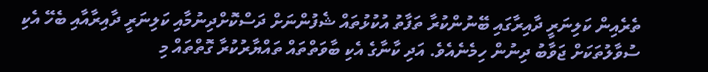ތެރެއިން ކަލިނަރީ ދާއިރާގައި ބޭނުންކުރާ ތަފާތު އުކުޅުތައް ޝެފުންނަށް ދަސްކޮށްދިނުމާއި ކަލިނަރީ ދާއިރާއާއި ބެހޭ އެކި ސުވާލުތަކަށް ޖަވާބު ދިނުން ހިމެނެއެވެ. އަދި ކާނާގެ އެކި ބާވަތްތައް ތައްޔާރުކުރާ ގޮތްތައް މި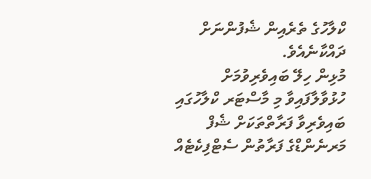ކްލާހުގެ ތެރެއިން ޝެފުންނަށް ދައްކާނެއެވެ.
މުޅިން ހިލޭ ބައިވެރިވުމަށް ހުޅުވާލާފައިވާ މި މާސްޓަރ ކްލާހުގައި ބައިވެރިވާ ފަރާތްތަކަށް ޝެފް މަރނެންޑްގެ ފަރާތުން ސެޓްފިކެޓެއް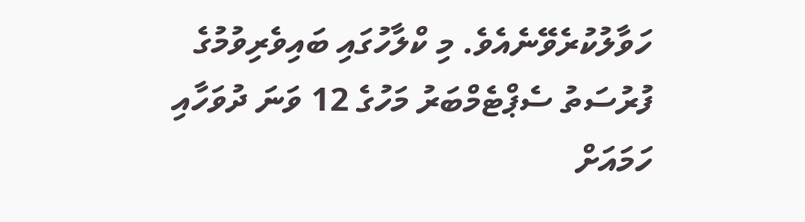ހަވާލުކުރެވޭނެއެވެ. މި ކްލާހުގައި ބައިވެރިވުމުގެ ފުރުސަތު ސެޕްޓެމްބަރު މަހުގެ 12 ވަނަ ދުވަހާއި ހަމައަށް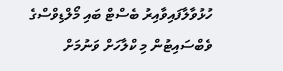ހުޅުވާލާފައިވާއިރު ބެސްޓް ބައި މޯލްޑިވްސްގެ ވެބްސައިޓުން މި ކްލާހަށް ވަނުމަށް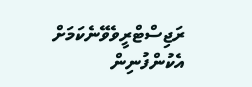ރަޖިސްޓްރީވެވޭނެކަމަށް އެކުންފުނިން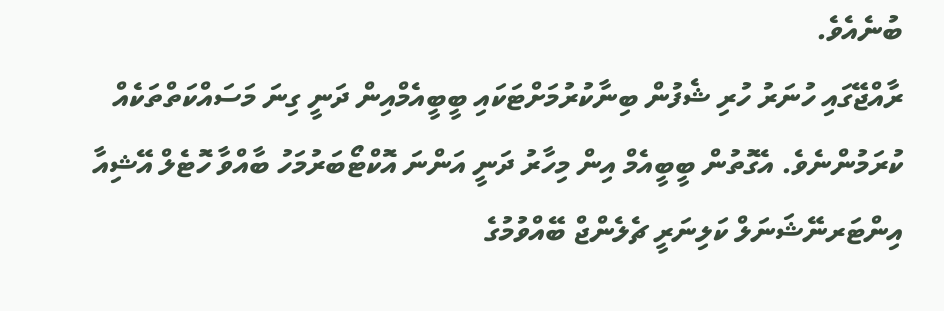ބުނެއެވެ.
ރާއްޖޭގައި ހުނަރު ހުރި ޝެފުން ބިނާކުރުމަށްޓަކައި ބީބީއެމްއިން ދަނީ ގިނަ މަސައްކަތްތަކެއް ކުރަމުންނެވެ. އެގޮތުން ބީބީއެމް އިން މިހާރު ދަނީ އަންނަ އޮކްޓޯބަރުމަހު ބާއްވާ ހޮޓެލް އޭޝިއާ އިންޓަރނޭޝަނަލް ކަލިނަރީ ޗެލެންޖް ބޭއްވުމުގެ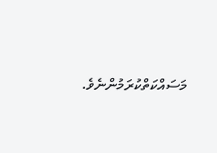މަސައްކަތްކުރަމުންނެވެ.